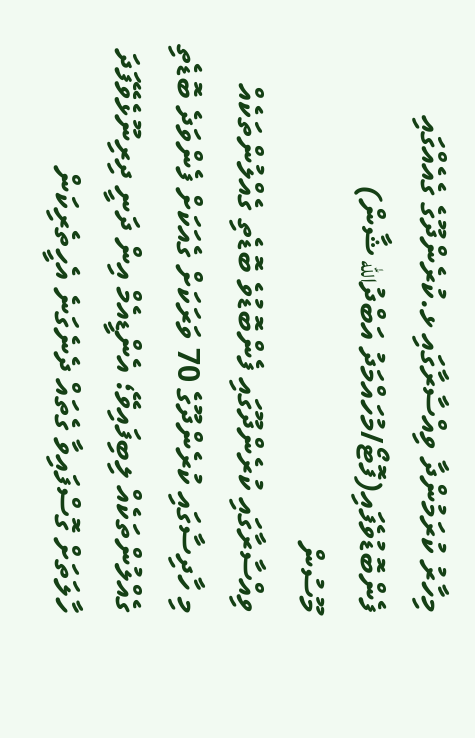މިހާރު ކުރަމުންދާ ވިއްސާރާގައި ޅ.ކުރެންދޫގެ ގެއެއްގައި ފެންބޮޑުވެފައި(ފޮޓޯ/މުހައްމަދު އަބްދުالله ޝާން)
މޫސުން
ވިއްސާރާގައި ކުރެންދޫގައި ފެންބޮޑުވެ ބޮޑެތި ގެއްލުންތަކެއް
މި ހާދިސާގައި ކުރެންދޫގެ 70 ވަރަކަށް ގެއަކަށް ފެންވަދެ ބޮޑެތި ގެއްލުންތަކެއް ލިބިފައިވޭ؛ އެންޑީއެމް އިން ދަނީ ދިރިނޫޅެވޭފަދަ ހާލަތަށް ގޮސްފައިވާ ގެތައް ދެނެގަނެ އެހީތެރިކަން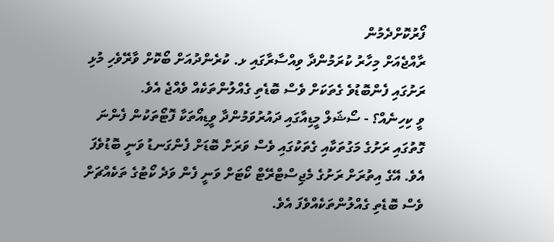ފޯރުކޮށްދެމުން
ރާއްޖެއަށް މިހާރު ކުރަމުންދާ ވިއްސާރާގައި ޅ. ކުރެންދުއަށް ބޯކޮށް ވާރޭވެހި މުޅި ރަށުގައި ފެންބޮޑުވެ ގެތަކަށް ވެސް ބޮޑެތި ގެއްލުންތަކެއް ވެއްޖެ އެވެ.
ވީ ކިހިނެއް؟ - ސޯޝަލް މީޑިއާގައި ދައުރުވަމުންދާ ވީޑިއޯތަކާ ފޮޓޯތަކުން ފެންނަ ގޮތުގައި ރަށުގެ މަގުތަކާއި ގެތަކުގައި ވެސް ވަރަށް ބޮޑަށް ފެންގަނޑު ވަނީ ބޮޑުވެފަ އެވެ. އޭގެ އިތުރަށް ރަށުގެ މެޖިސްޓްރޭޓް ކޯޓަށް ވަނީ ފެން ވަދެ ކޯޓުގެ ތަކެއްޗަށް ވެސް ބޮޑެތި ގެއްލުންތަކެއްވެފަ އެވެ.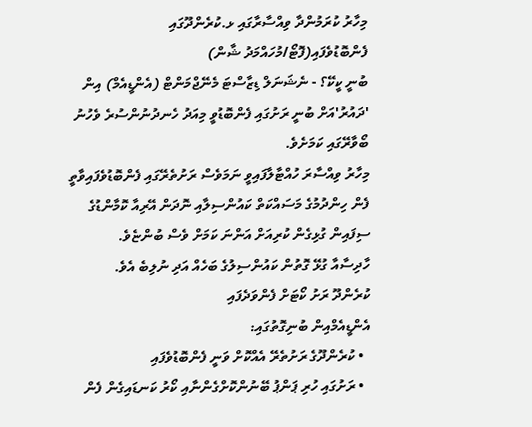މިހާރު ކުރަމުންދާ ވިއްސާރާގައި ޅ.ކުރެންދޫގައި ފެންބޮޑުވެފައި(ފޮޓޯ/މުހައްމަދު ޝާން)
ބުނީ ކީކޭ؟ - ނެޝަނަލް ޑިޒާސްޓަ މެނޭޖްމަންޓް (އެންޑީއެމް) އިން 'ދައުރު'އަށް ބުނީ ރަށުގައި ފެންބޮޑުވީ މިއަދު ހެނދުނުންސުރެ ވެހުނު ބޯވާރޭގައި ކަމަށެވެ.
މިހާރު ވިއްސާރަ ހުއްޓާލާފައިވީ ނަމަވެސް ރަށުތެރޭގައި ފެންބޮޑުވެފައިވާތީ ފެން ހިންދުމުގެ މަސައްކަތް ކައުންސިލާއި ނޮދަން އޭރިއާ ކޮމާންޑުގެ ސިފައިން ގުޅިގެން ކުރިއަށް އަންނަ ކަމަށް ވެސް ބުންޏެވެ.
ހާދިސާއާ ގުޅޭ ގޮތުން ކައުންސިލުގެ ބަހެއް އަދި ނުލިބެ އެވެ.
ކުރެންދޫ ރަށު ކޯޓަށް ފެންވަދެފައި
އެންޑީއެމްއިން ބުނިގޮތުގައި:
  • ކުރެންދޫގެ ރަށުތެރޭ އެއްކޮށް ވަނީ ފެންބޮޑުވެފައި
  • ރަށުގައި ހުރި ޕަންޕު ބޭނުންކޮށްގެންނާއި ކޯރު ކަނޑައިގެން ފެން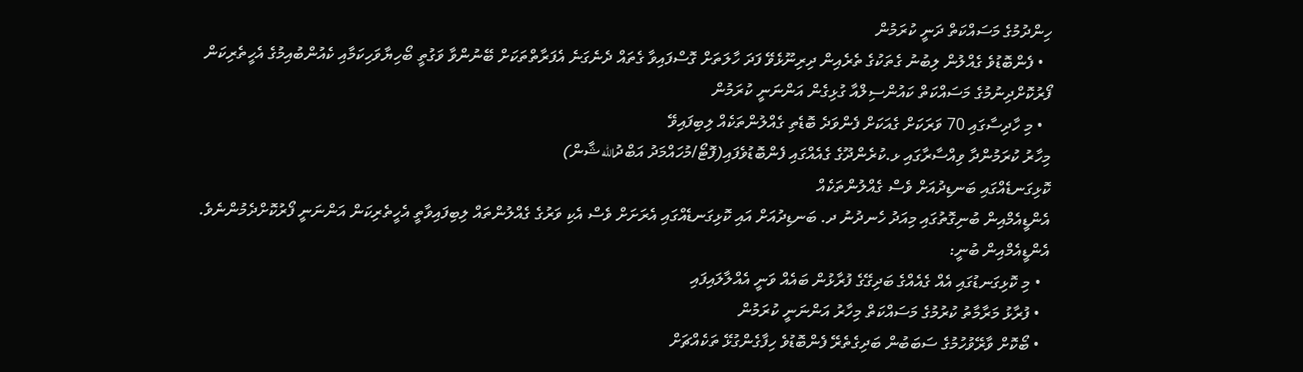ހިންދުމުގެ މަސައްކަތް ދަނީ ކުރަމުން
  • ފެންބޮޑުވެ ގެއްލުން ލިބުނު ގެތަކުގެ ތެރެއިން ދިރިނޫޅެވޭ ފަދަ ހާލަތަށް ގޮސްފައިވާ ގެތައް ދެނެގަނެ އެފަރާތްތަކަށް ބޭނުންވާ ވަގުތީ ބޯހިޔާވަހިކަމާއި ކެއުންބުއިމުގެ އެހީތެރިކަން ފޯރުކޮށްދިނުމުގެ މަސައްކަތް ކައުންސިލްއާ ގުޅިގެން އަންނަނީ ކުރަމުން
  • މި ހާދިސާގައި 70 ވަރަކަށް ގެއަކަށް ފެންވަދެ ބޮޑެތި ގެއްލުންތަކެއް ލިބިފައިވޭ
މިހާރު ކުރަމުންދާ ވިއްސާރާގައި ޅ.ކުރެންދޫގެ ގެއެއްގައި ފެންބޮޑުވެފައި(ފޮޓޯ/މުހައްމަދު އަބްދުالله ޝާން)
ކޮޅިގަނޑެއްގައި ބަނޑިދުއަށް ވެސް ގެއްލުންތަކެއް
އެންޑީއެމްއިން ބުނިގޮތުގައި މިއަދު ހެނދުނު ދ. ބަނޑިދުއަށް އައި ކޮޅިގަނޑެއްގައި އެރަށަށް ވެސް އެކި ވަރުގެ ގެއްލުންތައް ލިބިފައިވާތީ އެހީތެރިކަން އަންނަނީ ފޯރުކޮށްދެމުންނެވެ.
އެންޑީއެމްއިން ބުނީ:
  • މި ކޮޅިގަނޑުގައި އެއް ގެއެއްގެ ބަދިގޭގެ ފުރާޅުން ބައެއް ވަނީ އެއްލާލައިފައި
  • ފުރާޅު މަރާމާތު ކުރުމުގެ މަސައްކަތް މިހާރު އަންނަނީ ކުރަމުން
  • ބޯކޮށް ވާރޭވުހުމުގެ ސަބަބުން ބަދިގެތެރޭ ފެންބޮޑުވެ ހިފާގެންގުޅޭ ތަކެއްޗަށް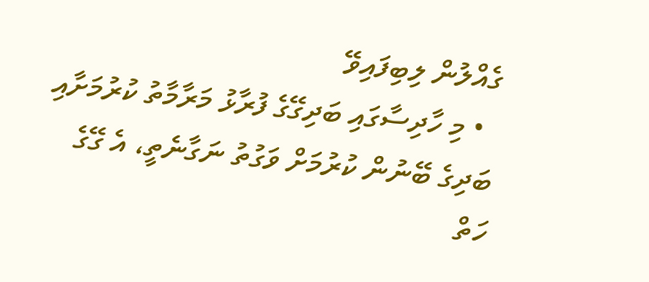ގެއްލުން ލިބިފައިވޭ
  • މި ހާދިސާގައި ބަދިގޭގެ ފުރާޅު މަރާމާތު ކުރުމަށާއި ބަދިގެ ބޭނުން ކުރުމަށް ވަގުތު ނަގާނެތީ، އެ ގޭގެ ހަތް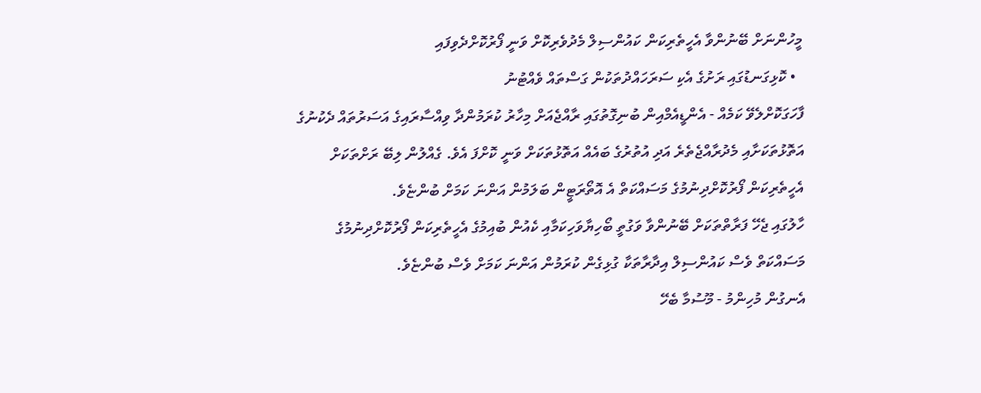މީހުންނަށް ބޭނުންވާ އެހީތެރިކަން ކައުންސިލް މެދުވެރިކޮށް ވަނީ ފޯރުކޮށްދެވިފައި
  • ކޮޅިގަނޑުގައި ރަށުގެ އެކި ސަރަހައްދުތަކުން ގަސްތައް ވެއްޓުނު
ފާހަގަކޮށްލެވޭ ކަމެއް - އެންޑީއެމްއިން ބުނިގޮތުގައި ރާއްޖެއަށް މިހާރު ކުރަމުންދާ ވިއްސާރައިގެ އަސަރުތައް ދެކުނުގެ އަތޮޅުތަކަށާއި މެދުރާއްޖެތެރެ އަދި އުތުރުގެ ބައެއް އަތޮޅުތަކަށް ވަނީ ކޮށްފަ އެވެ. ގެއްލުން ލިބޭ ރަށްތަކަށް އެހީތެރިކަން ފޯރުކޮށްދިނުމުގެ މަސައްކަތް އެ އޮތޯރަޓީން ބަލަމުން އަންނަ ކަމަށް ބުންޏެވެ.
ހާލުގައި ޖެހޭ ފަރާތްތަކަށް ބޭނުންވާ ވަގުތީ ބޯހިޔާވަހިކަމާއި ކެއުން ބުއިމުގެ އެހީތެރިކަން ފޯރުކޮށްދިނުމުގެ މަސައްކަތް ވެސް ކައުންސިލް އިދާރާތަކާ ގުޅިގެން ކުރަމުން އަންނަ ކަމަށް ވެސް ބުންޏެވެ.
އެނގުން މުހިންމު - މޫސުމާ ބެހޭ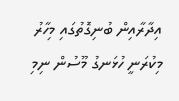އިދާރާއިން ބުނިގޮތުގައި މިހާރު މިކުރަނީ ހުޅަނގު މޫސުން ނިމި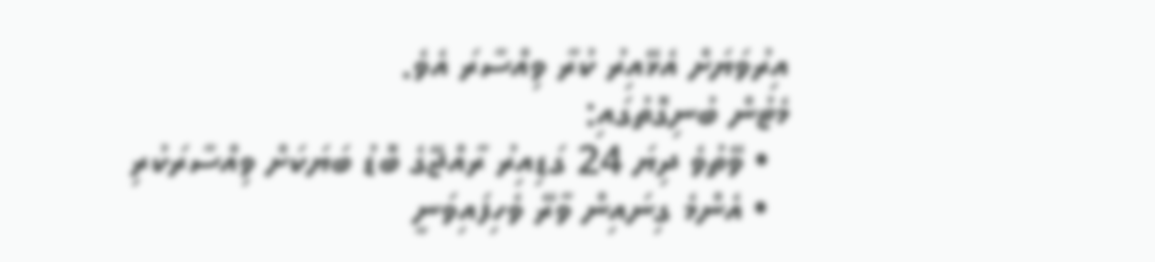އިރުވަޔަށް އެޅޭއިރު ކުރާ ވިއްސާރަ އެވެ.
މެޓުން ބުނިގޮތުގައި:
  • ވޭތުވެ ދިޔަ 24 ގަޑިއިރު ރާއްޖޭގެ ބޮޑު ބަޔަކަށް ވިއްސާރަކުރި
  • އެންމެ ގިނައިން ވާރޭ ވެހިފައިވަނީ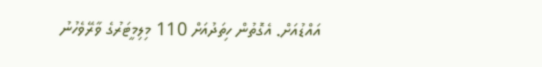އައްޑުއަށް. އެގޮތުން ހިތަދުއަށް 110 މިލިމީޓަރުގެ ވާރޭވެހުނު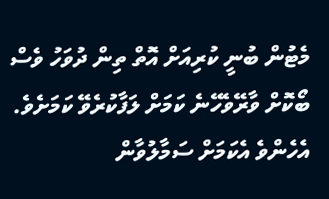މެޓުން ބުނީ ކުރިއަށް އޮތް ތިން ދުވަހު ވެސް ބޯކޮށް ވާރޭވެހޭނެ ކަމަށް ލަފާކުރެވޭ ކަމަށެވެ. އެހެންވެ އެކަމަށް ސަމާލުވާން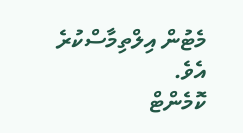މެޓުން އިލްތިމާސްކުރެ އެވެ.
ކޮމެންޓް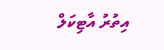އިތުރު އާޓިކަލް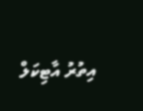އިތުރު އާޓިކަލް